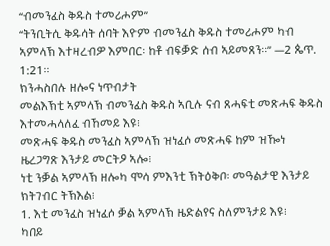“ብመንፈስ ቅዱስ ተመሪሖም”
“ትንቢትሲ ቅዱሳት ሰባት እዮም ብመንፈስ ቅዱስ ተመሪሖም ካብ ኣምላኽ እተዛረብዎ እምበር፡ ከቶ ብፍቓድ ሰብ ኣይመጸን።” —2 ጴጥ. 1:21።
ክንሓስበሉ ዘሎና ነጥብታት
መልእኽቲ ኣምላኽ ብመንፈስ ቅዱስ ኣቢሉ ናብ ጸሓፍቲ መጽሓፍ ቅዱስ እተመሓላለፈ ብኸመይ እዩ፧
መጽሓፍ ቅዱስ መንፈስ ኣምላኽ ዝነፈሶ መጽሓፍ ከም ዝዀነ ዜረጋግጽ እንታይ መርትዖ ኣሎ፧
ነቲ ንቓል ኣምላኽ ዘሎካ ሞሳ ምእንቲ ኽትዕቅቦ፡ መዓልታዊ እንታይ ክትገብር ትኽእል፧
1. እቲ መንፈስ ዝነፈሶ ቓል ኣምላኽ ዜድልየና ስለምንታይ እዩ፧
ካበይ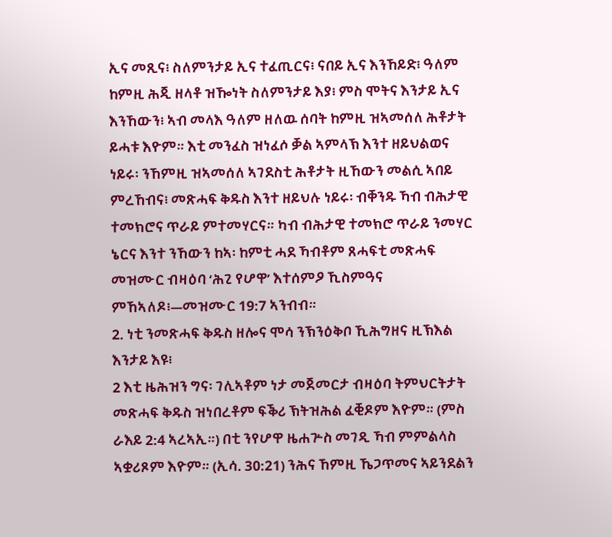ኢና መጺና፧ ስለምንታይ ኢና ተፈጢርና፧ ናበይ ኢና እንኸይድ፧ ዓለም ከምዚ ሕጂ ዘላቶ ዝዀነት ስለምንታይ እያ፧ ምስ ሞትና እንታይ ኢና እንኸውን፧ ኣብ መላእ ዓለም ዘለዉ ሰባት ከምዚ ዝኣመሰለ ሕቶታት ይሓቱ እዮም። እቲ መንፈስ ዝነፈሶ ቓል ኣምላኽ እንተ ዘይህልወና ነይሩ፡ ንኸምዚ ዝኣመሰለ ኣገደስቲ ሕቶታት ዚኸውን መልሲ ኣበይ ምረኸብና፧ መጽሓፍ ቅዱስ እንተ ዘይህሉ ነይሩ፡ ብቐንዱ ኻብ ብሕታዊ ተመክሮና ጥራይ ምተመሃርና። ካብ ብሕታዊ ተመክሮ ጥራይ ንመሃር ኔርና እንተ ንኸውን ከኣ፡ ከምቲ ሓደ ኻብቶም ጸሓፍቲ መጽሓፍ መዝሙር ብዛዕባ ‘ሕጊ የሆዋ’ እተሰምዖ ኺስምዓና ምኸኣለዶ፧—መዝሙር 19:7 ኣንብብ።
2. ነቲ ንመጽሓፍ ቅዱስ ዘሎና ሞሳ ንኽንዕቅቦ ኺሕግዘና ዚኽእል እንታይ እዩ፧
2 እቲ ዜሕዝን ግና፡ ገሊኣቶም ነታ መጀመርታ ብዛዕባ ትምህርትታት መጽሓፍ ቅዱስ ዝነበረቶም ፍቕሪ ኽትዝሕል ፈቒዶም እዮም። (ምስ ራእይ 2:4 ኣረኣኢ።) በቲ ንየሆዋ ዜሐጕስ መገዲ ኻብ ምምልላስ ኣቋሪጾም እዮም። (ኢሳ. 30:21) ንሕና ኸምዚ ኼጋጥመና ኣይንደልን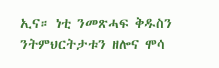ኢና። ነቲ ንመጽሓፍ ቅዱስን ንትምህርትታቱን ዘሎና ሞሳ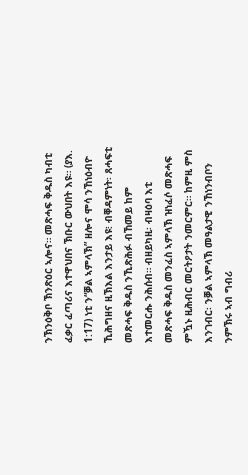ንኽንዕቅቦ ኽንጽዕር ኣሎና። መጽሓፍ ቅዱስ ካብቲ ፈቃር ፈጣሪና እተዋህበና ኽቡር ውህበት እዩ። (ያእ. 1:17) ነቲ ን“ቓል ኣምላኽ” ዘሎና ሞሳ ንኸነዕብዮ ኺሕግዘና ዚኽእል እንታይ እዩ፧ ብቐዳምነት፡ ጸሓፍቲ መጽሓፍ ቅዱስ ንኺጽሕፉ ብኸመይ ከም እተመርሑ ንሕሰብ። ብዘይካዚ፡ ብዛዕባ እቲ መጽሓፍ ቅዱስ መንፈስ ኣምላኽ ዝነፈሶ መጽሓፍ ምዃኑ ዚሕብር መርትዖታት ንመርምር። ከምዚ ምስ እንገብር፡ ንቓል ኣምላኽ መዓልታዊ ንኸነንብቦን ንምኽሩ ኣብ ግብሪ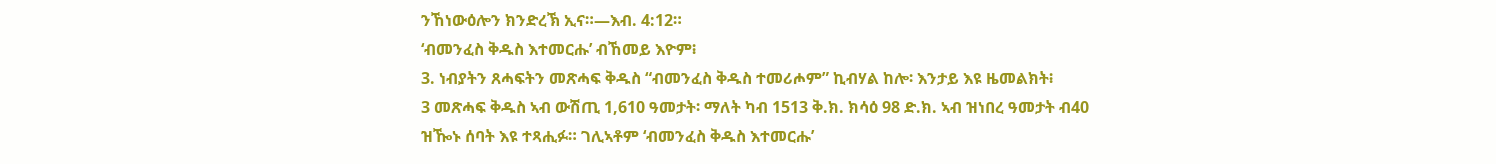ንኸነውዕሎን ክንድረኽ ኢና።—እብ. 4:12።
‘ብመንፈስ ቅዱስ እተመርሑ’ ብኸመይ እዮም፧
3. ነብያትን ጸሓፍትን መጽሓፍ ቅዱስ “ብመንፈስ ቅዱስ ተመሪሖም” ኪብሃል ከሎ፡ እንታይ እዩ ዜመልክት፧
3 መጽሓፍ ቅዱስ ኣብ ውሽጢ 1,610 ዓመታት፡ ማለት ካብ 1513 ቅ.ክ. ክሳዕ 98 ድ.ክ. ኣብ ዝነበረ ዓመታት ብ40 ዝዀኑ ሰባት እዩ ተጻሒፉ። ገሊኣቶም ‘ብመንፈስ ቅዱስ እተመርሑ’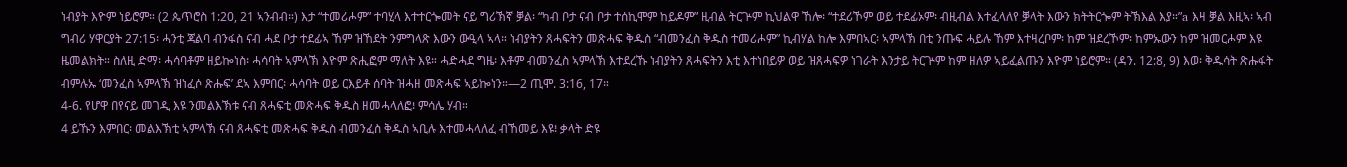ነብያት እዮም ነይሮም። (2 ጴጥሮስ 1:20, 21 ኣንብብ።) እታ “ተመሪሖም” ተባሂላ እተተርጐመት ናይ ግሪኽኛ ቓል፡ “ካብ ቦታ ናብ ቦታ ተሰኪሞም ከይዶም” ዚብል ትርጕም ኪህልዋ ኸሎ፡ “ተደሪኾም ወይ ተደፊኦም፡ ብዚብል እተፈላለየ ቓላት እውን ክትትርጐም ትኽእል እያ።”a እዛ ቓል እዚኣ፡ ኣብ ግብሪ ሃዋርያት 27:15፡ ሓንቲ ጃልባ ብንፋስ ናብ ሓደ ቦታ ተደፊኣ ኸም ዝኸደት ንምግላጽ እውን ውዒላ ኣላ። ነብያትን ጸሓፍትን መጽሓፍ ቅዱስ “ብመንፈስ ቅዱስ ተመሪሖም” ኪብሃል ከሎ እምበኣር፡ ኣምላኽ በቲ ንጡፍ ሓይሉ ኸም እተዛረቦም፡ ከም ዝደረኾም፡ ከምኡውን ከም ዝመርሖም እዩ ዜመልክት። ስለዚ ድማ፡ ሓሳባቶም ዘይኰነስ፡ ሓሳባት ኣምላኽ እዮም ጽሒፎም ማለት እዩ። ሓድሓደ ግዜ፡ እቶም ብመንፈስ ኣምላኽ እተደረኹ ነብያትን ጸሓፍትን እቲ እተነበይዎ ወይ ዝጸሓፍዎ ነገራት እንታይ ትርጕም ከም ዘለዎ ኣይፈልጡን እዮም ነይሮም። (ዳን. 12:8, 9) እወ፡ ቅዱሳት ጽሑፋት ብምሉኡ ‘መንፈስ ኣምላኽ ዝነፈሶ ጽሑፍ’ ደኣ እምበር፡ ሓሳባት ወይ ርእይቶ ሰባት ዝሓዘ መጽሓፍ ኣይኰነን።—2 ጢሞ. 3:16, 17።
4-6. የሆዋ በየናይ መገዲ እዩ ንመልእኽቱ ናብ ጸሓፍቲ መጽሓፍ ቅዱስ ዘመሓላለፎ፧ ምሳሌ ሃብ።
4 ይኹን እምበር፡ መልእኽቲ ኣምላኽ ናብ ጸሓፍቲ መጽሓፍ ቅዱስ ብመንፈስ ቅዱስ ኣቢሉ እተመሓላለፈ ብኸመይ እዩ፧ ቃላት ድዩ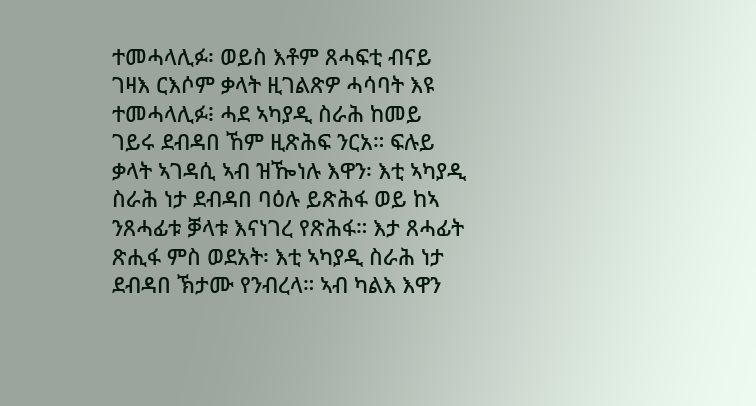ተመሓላሊፉ፡ ወይስ እቶም ጸሓፍቲ ብናይ ገዛእ ርእሶም ቃላት ዚገልጽዎ ሓሳባት እዩ ተመሓላሊፉ፧ ሓደ ኣካያዲ ስራሕ ከመይ ገይሩ ደብዳበ ኸም ዚጽሕፍ ንርአ። ፍሉይ ቃላት ኣገዳሲ ኣብ ዝዀነሉ እዋን፡ እቲ ኣካያዲ ስራሕ ነታ ደብዳበ ባዕሉ ይጽሕፋ ወይ ከኣ ንጸሓፊቱ ቓላቱ እናነገረ የጽሕፋ። እታ ጸሓፊት ጽሒፋ ምስ ወደአት፡ እቲ ኣካያዲ ስራሕ ነታ ደብዳበ ኽታሙ የንብረላ። ኣብ ካልእ እዋን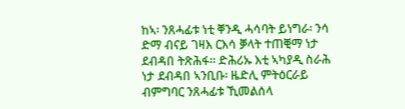ከኣ፡ ንጸሓፊቱ ነቲ ቐንዲ ሓሳባት ይነግራ፡ ንሳ ድማ ብናይ ገዛእ ርእሳ ቓላት ተጠቒማ ነታ ደብዳበ ትጽሕፋ። ድሕሪኡ እቲ ኣካያዲ ስራሕ ነታ ደብዳበ ኣንቢቡ፡ ዜድሊ ምትዕርራይ ብምግባር ንጸሓፊቱ ኺመልሰላ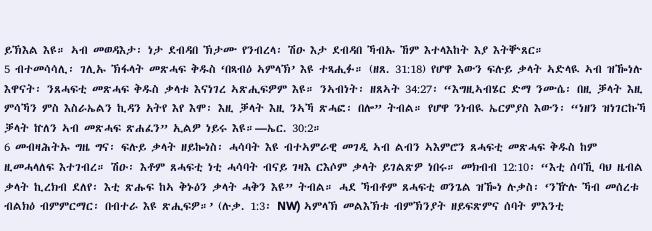ይኽእል እዩ። ኣብ መወዳእታ፡ ነታ ደብዳበ ኽታሙ የንብረላ፡ ሽዑ እታ ደብዳበ ኻብኡ ኸም እተላእከት እያ እትቝጸር።
5 ብተመሳሳሊ፡ ገሊኡ ኽፋላት መጽሓፍ ቅዱስ ‘በጻብዕ ኣምላኽ’ እዩ ተጻሒፉ። (ዘጸ. 31:18) የሆዋ እውን ፍሉይ ቃላት ኣድላዪ ኣብ ዝዀነሉ እዋናት፡ ንጸሓፍቲ መጽሓፍ ቅዱስ ቃላቱ እናነገረ ኣጽሒፍዎም እዩ። ንኣብነት፡ ዘጸኣት 34:27፡ “እግዚኣብሄር ድማ ንሙሴ፡ በዚ ቓላት እዚ ምሳኻን ምስ እስራኤልን ኪዳን አትየ እየ እሞ፡ እዚ ቓላት እዚ ንኣኻ ጽሓፎ፡ በሎ” ትብል። የሆዋ ንነብዪ ኤርምያስ እውን፡ “ነዘን ዝነገርኩኻ ቓላት ኵለን ኣብ መጽሓፍ ጽሐፈን” ኢልዎ ነይሩ እዩ።—ኤር. 30:2።
6 መብዛሕትኡ ግዜ ግና፡ ፍሉይ ቃላት ዘይኰነስ፡ ሓሳባት እዩ ብተኣምራዊ መገዲ ኣብ ልብን ኣእምሮን ጸሓፍቲ መጽሓፍ ቅዱስ ከም ዚመሓላለፍ እተገብረ። ሽዑ፡ እቶም ጸሓፍቲ ነቲ ሓሳባት ብናይ ገዛእ ርእሶም ቃላት ይገልጽዎ ነበሩ። መክብብ 12:10፡ “እቲ ሰባኺ ባህ ዜብል ቃላት ኪረክብ ደለየ፡ እቲ ጽሑፍ ከኣ ቅኑዕን ቃላት ሓቅን እዩ” ትብል። ሓደ ኻብቶም ጸሓፍቲ ወንጌል ዝዀነ ሉቃስ፡ ‘ንዅሉ ኻብ መሰረቱ ብልክዕ ብምምርማር፡ በብተራ እዩ ጽሒፍዎ።’ (ሉቃ. 1:3፡ NW) ኣምላኽ መልእኽቱ ብምኽንያት ዘይፍጽምና ሰባት ምእንቲ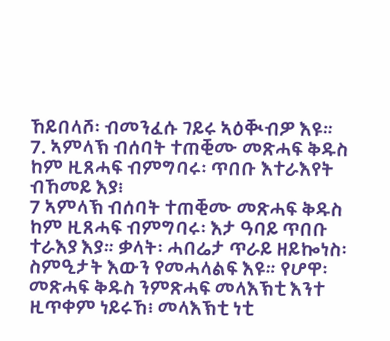ኸይበላሾ፡ ብመንፈሱ ገይሩ ኣዕቚብዎ እዩ።
7. ኣምላኽ ብሰባት ተጠቒሙ መጽሓፍ ቅዱስ ከም ዚጸሓፍ ብምግባሩ፡ ጥበቡ እተራእየት ብኸመይ እያ፧
7 ኣምላኽ ብሰባት ተጠቒሙ መጽሓፍ ቅዱስ ከም ዚጸሓፍ ብምግባሩ፡ እታ ዓባይ ጥበቡ ተራእያ እያ። ቃላት፡ ሓበሬታ ጥራይ ዘይኰነስ፡ ስምዒታት እውን የመሓላልፍ እዩ። የሆዋ፡ መጽሓፍ ቅዱስ ንምጽሓፍ መላእኽቲ እንተ ዚጥቀም ነይሩኸ፧ መላእኽቲ ነቲ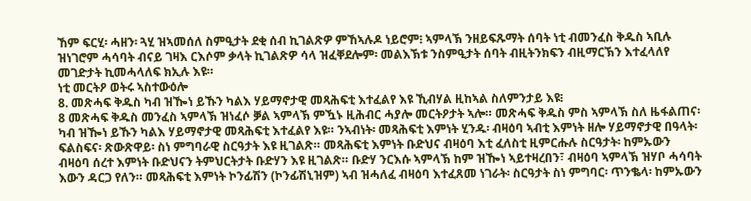ኸም ፍርሂ፡ ሓዘን፡ ጓሂ ዝኣመሰለ ስምዒታት ደቂ ሰብ ኪገልጽዎ ምኸኣሉዶ ነይሮም፧ ኣምላኽ ንዘይፍጹማት ሰባት ነቲ ብመንፈስ ቅዱስ ኣቢሉ ዝነገሮም ሓሳባት ብናይ ገዛእ ርእሶም ቃላት ኪገልጽዎ ሳላ ዝፈቐደሎም፡ መልእኽቱ ንስምዒታት ሰባት ብዚትንክፍን ብዚማርኽን እተፈላለየ መገድታት ኪመሓላለፍ ክኢሉ እዩ።
ነቲ መርትዖ ወትሩ ኣስተውዕሎ
8. መጽሓፍ ቅዱስ ካብ ዝዀነ ይኹን ካልእ ሃይማኖታዊ መጻሕፍቲ እተፈልየ እዩ ኺብሃል ዚከኣል ስለምንታይ እዩ፧
8 መጽሓፍ ቅዱስ መንፈስ ኣምላኽ ዝነፈሶ ቓል ኣምላኽ ምዃኑ ዚሕብር ሓያሎ መርትዖታት ኣሎ። መጽሓፍ ቅዱስ ምስ ኣምላኽ ስለ ዜፋልጠና፡ ካብ ዝዀነ ይኹን ካልእ ሃይማኖታዊ መጻሕፍቲ እተፈልየ እዩ። ንኣብነት፡ መጻሕፍቲ እምነት ሂንዱ፡ ብዛዕባ ኣብቲ እምነት ዘሎ ሃይማኖታዊ በዓላት፡ ፍልስፍና፡ ጽውጽዋይ፡ ስነ ምግባራዊ ስርዓታት እዩ ዚገልጽ። መጻሕፍቲ እምነት ቡድህና ብዛዕባ እቲ ፈለስቲ ዚምርሑሉ ስርዓታት፡ ከምኡውን ብዛዕባ ሰረተ እምነት ቡድህናን ትምህርትታት ቡድሃን እዩ ዚገልጽ። ቡድሃ ንርእሱ ኣምላኽ ከም ዝዀነ ኣይተዛረበን፣ ብዛዕባ ኣምላኽ ዝሃቦ ሓሳባት እውን ዳርጋ የለን። መጻሕፍቲ እምነት ኮንፊሽን (ኮንፊሽኒዝም) ኣብ ዝሓለፈ ብዛዕባ እተፈጸመ ነገራት፡ ስርዓታት ስነ ምግባር፡ ጥንቈላ፡ ከምኡውን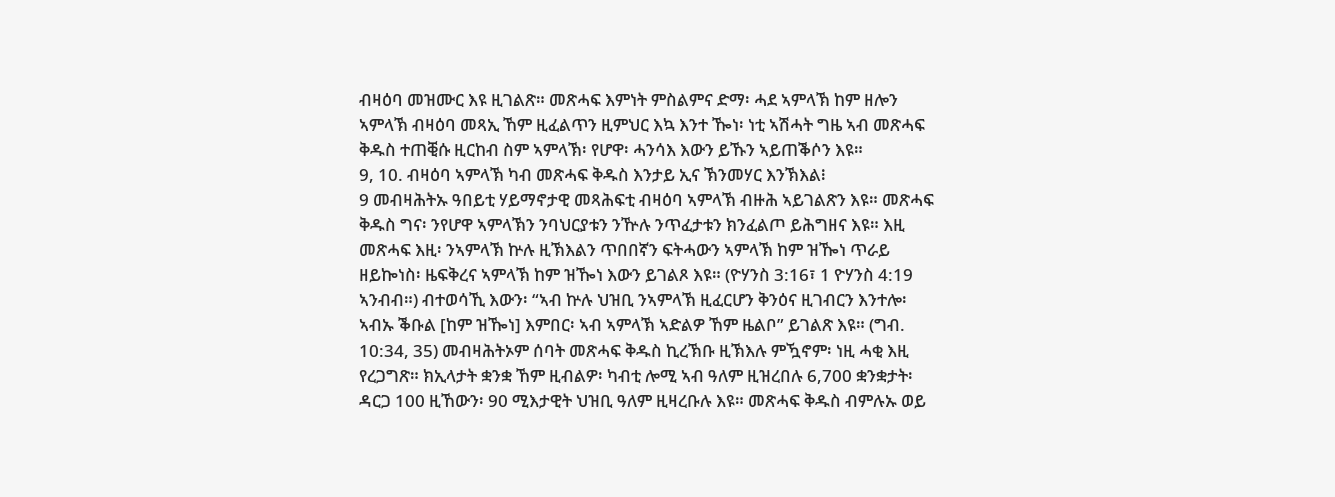ብዛዕባ መዝሙር እዩ ዚገልጽ። መጽሓፍ እምነት ምስልምና ድማ፡ ሓደ ኣምላኽ ከም ዘሎን ኣምላኽ ብዛዕባ መጻኢ ኸም ዚፈልጥን ዚምህር እኳ እንተ ዀነ፡ ነቲ ኣሽሓት ግዜ ኣብ መጽሓፍ ቅዱስ ተጠቒሱ ዚርከብ ስም ኣምላኽ፡ የሆዋ፡ ሓንሳእ እውን ይኹን ኣይጠቕሶን እዩ።
9, 10. ብዛዕባ ኣምላኽ ካብ መጽሓፍ ቅዱስ እንታይ ኢና ኽንመሃር እንኽእል፧
9 መብዛሕትኡ ዓበይቲ ሃይማኖታዊ መጻሕፍቲ ብዛዕባ ኣምላኽ ብዙሕ ኣይገልጽን እዩ። መጽሓፍ ቅዱስ ግና፡ ንየሆዋ ኣምላኽን ንባህርያቱን ንዅሉ ንጥፈታቱን ክንፈልጦ ይሕግዘና እዩ። እዚ መጽሓፍ እዚ፡ ንኣምላኽ ኵሉ ዚኽእልን ጥበበኛን ፍትሓውን ኣምላኽ ከም ዝዀነ ጥራይ ዘይኰነስ፡ ዜፍቅረና ኣምላኽ ከም ዝዀነ እውን ይገልጾ እዩ። (ዮሃንስ 3:16፣ 1 ዮሃንስ 4:19 ኣንብብ።) ብተወሳኺ እውን፡ “ኣብ ኵሉ ህዝቢ ንኣምላኽ ዚፈርሆን ቅንዕና ዚገብርን እንተሎ፡ ኣብኡ ቕቡል [ከም ዝዀነ] እምበር፡ ኣብ ኣምላኽ ኣድልዎ ኸም ዜልቦ” ይገልጽ እዩ። (ግብ. 10:34, 35) መብዛሕትኦም ሰባት መጽሓፍ ቅዱስ ኪረኽቡ ዚኽእሉ ምዃኖም፡ ነዚ ሓቂ እዚ የረጋግጽ። ክኢላታት ቋንቋ ኸም ዚብልዎ፡ ካብቲ ሎሚ ኣብ ዓለም ዚዝረበሉ 6,700 ቋንቋታት፡ ዳርጋ 100 ዚኸውን፡ 90 ሚእታዊት ህዝቢ ዓለም ዚዛረቡሉ እዩ። መጽሓፍ ቅዱስ ብምሉኡ ወይ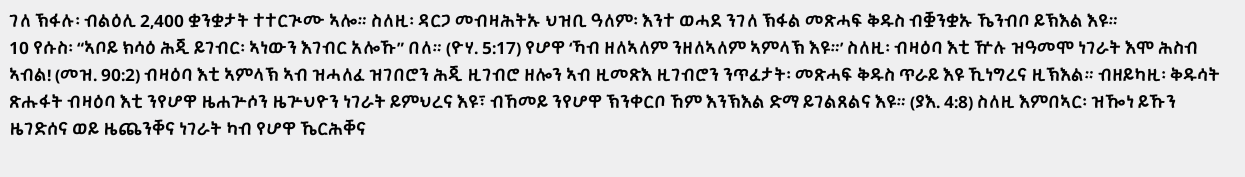ገለ ኽፋሉ፡ ብልዕሊ 2,400 ቋንቋታት ተተርጒሙ ኣሎ። ስለዚ፡ ዳርጋ መብዛሕትኡ ህዝቢ ዓለም፡ እንተ ወሓደ ንገለ ኽፋል መጽሓፍ ቅዱስ ብቛንቋኡ ኼንብቦ ይኽእል እዩ።
10 የሱስ፡ “ኣቦይ ክሳዕ ሕጂ ይገብር፡ ኣነውን እገብር አሎኹ” በለ። (ዮሃ. 5:17) የሆዋ ‘ኻብ ዘለኣለም ንዘለኣለም ኣምላኽ እዩ።’ ስለዚ፡ ብዛዕባ እቲ ዅሉ ዝዓመሞ ነገራት እሞ ሕስብ ኣብል! (መዝ. 90:2) ብዛዕባ እቲ ኣምላኽ ኣብ ዝሓለፈ ዝገበሮን ሕጂ ዚገብሮ ዘሎን ኣብ ዚመጽእ ዚገብሮን ንጥፈታት፡ መጽሓፍ ቅዱስ ጥራይ እዩ ኺነግረና ዚኽእል። ብዘይካዚ፡ ቅዱሳት ጽሑፋት ብዛዕባ እቲ ንየሆዋ ዜሐጕሶን ዜጕህዮን ነገራት ይምህረና እዩ፣ ብኸመይ ንየሆዋ ኽንቀርቦ ኸም እንኽእል ድማ ይገልጸልና እዩ። (ያእ. 4:8) ስለዚ እምበኣር፡ ዝዀነ ይኹን ዜገድሰና ወይ ዜጨንቐና ነገራት ካብ የሆዋ ኼርሕቐና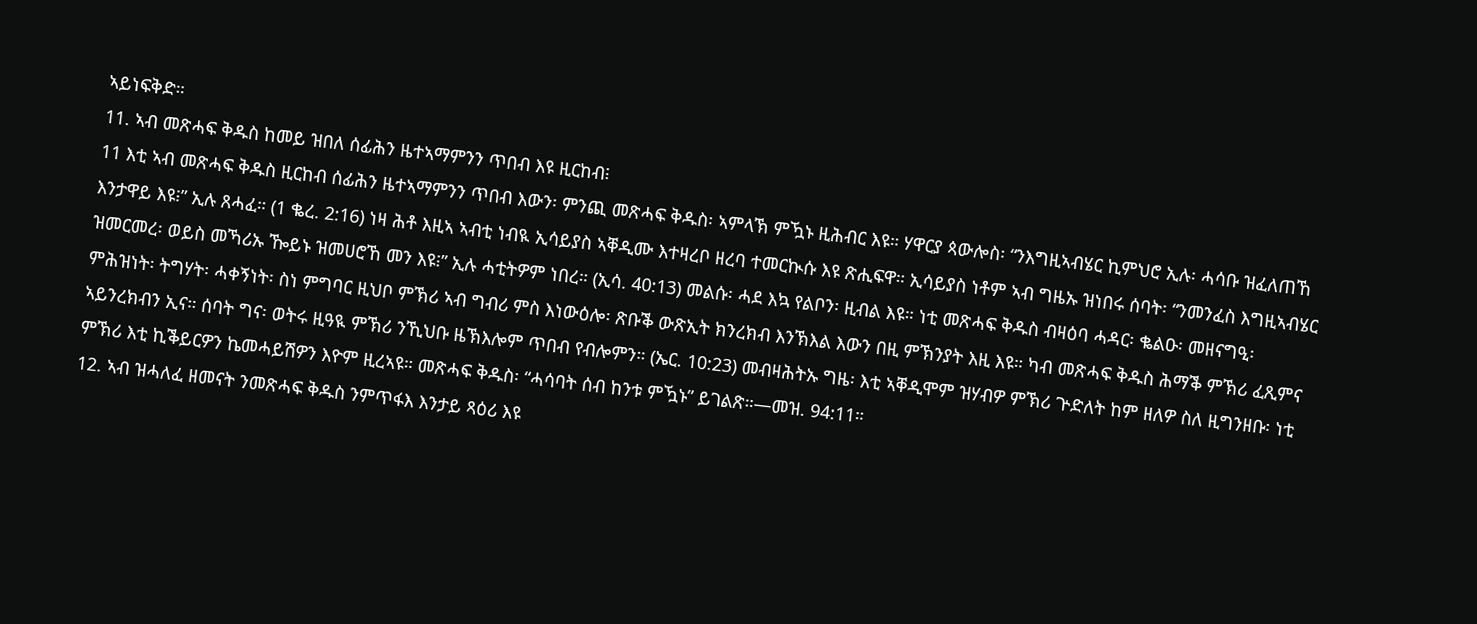ኣይነፍቅድ።
11. ኣብ መጽሓፍ ቅዱስ ከመይ ዝበለ ሰፊሕን ዜተኣማምንን ጥበብ እዩ ዚርከብ፧
11 እቲ ኣብ መጽሓፍ ቅዱስ ዚርከብ ሰፊሕን ዜተኣማምንን ጥበብ እውን፡ ምንጪ መጽሓፍ ቅዱስ፡ ኣምላኽ ምዃኑ ዚሕብር እዩ። ሃዋርያ ጳውሎስ፡ “ንእግዚኣብሄር ኪምህሮ ኢሉ፡ ሓሳቡ ዝፈለጠኸ እንታዋይ እዩ፧” ኢሉ ጸሓፈ። (1 ቈረ. 2:16) ነዛ ሕቶ እዚኣ ኣብቲ ነብዪ ኢሳይያስ ኣቐዲሙ እተዛረቦ ዘረባ ተመርኲሱ እዩ ጽሒፍዋ። ኢሳይያስ ነቶም ኣብ ግዜኡ ዝነበሩ ሰባት፡ “ንመንፈስ እግዚኣብሄር ዝመርመረ፡ ወይስ መኻሪኡ ዀይኑ ዝመሀሮኸ መን እዩ፧” ኢሉ ሓቲትዎም ነበረ። (ኢሳ. 40:13) መልሱ፡ ሓደ እኳ የልቦን፡ ዚብል እዩ። ነቲ መጽሓፍ ቅዱስ ብዛዕባ ሓዳር፡ ቈልዑ፡ መዘናግዒ፡ ምሕዝነት፡ ትግሃት፡ ሓቀኝነት፡ ስነ ምግባር ዚህቦ ምኽሪ ኣብ ግብሪ ምስ እነውዕሎ፡ ጽቡቕ ውጽኢት ክንረክብ እንኽእል እውን በዚ ምኽንያት እዚ እዩ። ካብ መጽሓፍ ቅዱስ ሕማቕ ምኽሪ ፈጺምና ኣይንረክብን ኢና። ሰባት ግና፡ ወትሩ ዚዓዪ ምኽሪ ንኺህቡ ዜኽእሎም ጥበብ የብሎምን። (ኤር. 10:23) መብዛሕትኡ ግዜ፡ እቲ ኣቐዲሞም ዝሃብዎ ምኽሪ ጕድለት ከም ዘለዎ ስለ ዚግንዘቡ፡ ነቲ ምኽሪ እቲ ኪቕይርዎን ኬመሓይሽዎን እዮም ዚረኣዩ። መጽሓፍ ቅዱስ፡ “ሓሳባት ሰብ ከንቱ ምዃኑ” ይገልጽ።—መዝ. 94:11።
12. ኣብ ዝሓለፈ ዘመናት ንመጽሓፍ ቅዱስ ንምጥፋእ እንታይ ጻዕሪ እዩ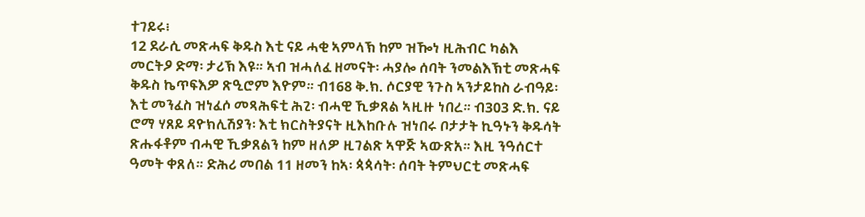ተገይሩ፧
12 ደራሲ መጽሓፍ ቅዱስ እቲ ናይ ሓቂ ኣምላኽ ከም ዝዀነ ዚሕብር ካልእ መርትዖ ድማ፡ ታሪኽ እዩ። ኣብ ዝሓለፈ ዘመናት፡ ሓያሎ ሰባት ንመልእኽቲ መጽሓፍ ቅዱስ ኬጥፍእዎ ጽዒሮም እዮም። ብ168 ቅ.ክ. ሶርያዊ ንጉስ ኣንታይከስ ራብዓይ፡ እቲ መንፈስ ዝነፈሶ መጻሕፍቲ ሕጊ፡ ብሓዊ ኺቃጸል ኣዚዙ ነበረ። ብ303 ድ.ክ. ናይ ሮማ ሃጸይ ዳዮክሊሽያን፡ እቲ ክርስትያናት ዚእከቡሉ ዝነበሩ ቦታታት ኪዓኑን ቅዱሳት ጽሑፋቶም ብሓዊ ኺቃጸልን ከም ዘለዎ ዚገልጽ ኣዋጅ ኣውጽአ። እዚ ንዓሰርተ ዓመት ቀጸለ። ድሕሪ መበል 11 ዘመን ከኣ፡ ጳጳሳት፡ ሰባት ትምህርቲ መጽሓፍ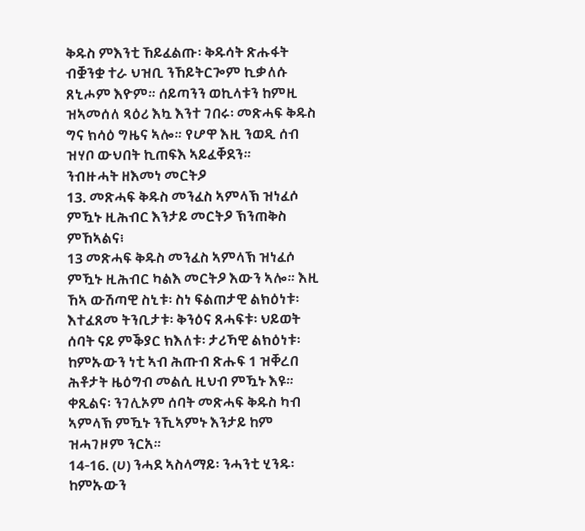ቅዱስ ምእንቲ ኸይፈልጡ፡ ቅዱሳት ጽሑፋት ብቛንቋ ተራ ህዝቢ ንኸይትርጐም ኪቃለሱ ጸኒሖም እዮም። ሰይጣንን ወኪላቱን ከምዚ ዝኣመሰለ ጻዕሪ እኳ እንተ ገበሩ፡ መጽሓፍ ቅዱስ ግና ክሳዕ ግዜና ኣሎ። የሆዋ እዚ ንወዲ ሰብ ዝሃቦ ውህበት ኪጠፍእ ኣይፈቐደን።
ንብዙሓት ዘእመነ መርትዖ
13. መጽሓፍ ቅዱስ መንፈስ ኣምላኽ ዝነፈሶ ምዃኑ ዚሕብር እንታይ መርትዖ ኽንጠቅስ ምኸኣልና፧
13 መጽሓፍ ቅዱስ መንፈስ ኣምላኽ ዝነፈሶ ምዃኑ ዚሕብር ካልእ መርትዖ እውን ኣሎ። እዚ ኸኣ ውሽጣዊ ስኒቱ፡ ስነ ፍልጠታዊ ልክዕነቱ፡ እተፈጸመ ትንቢታቱ፡ ቅንዕና ጸሓፍቱ፡ ህይወት ሰባት ናይ ምቕያር ክእለቱ፡ ታሪኻዊ ልክዕነቱ፡ ከምኡውን ነቲ ኣብ ሕጡብ ጽሑፍ 1 ዝቐረበ ሕቶታት ዜዕግብ መልሲ ዚህብ ምዃኑ እዩ። ቀጺልና፡ ንገሊኦም ሰባት መጽሓፍ ቅዱስ ካብ ኣምላኽ ምዃኑ ንኺኣምኑ እንታይ ከም ዝሓገዞም ንርአ።
14-16. (ሀ) ንሓደ ኣስላማይ፡ ንሓንቲ ሂንዱ፡ ከምኡውን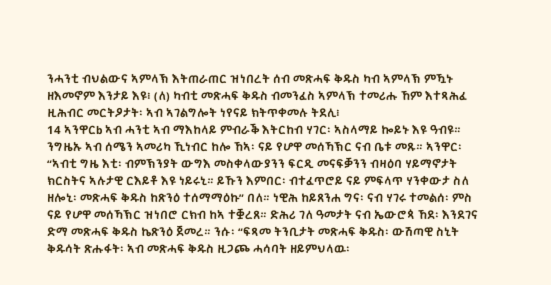ንሓንቲ ብህልውና ኣምላኽ እትጠራጠር ዝነበረት ሰብ መጽሓፍ ቅዱስ ካብ ኣምላኽ ምዃኑ ዘእመኖም እንታይ እዩ፧ (ለ) ካብቲ መጽሓፍ ቅዱስ ብመንፈስ ኣምላኽ ተመሪሑ ኸም እተጻሕፈ ዚሕብር መርትዖታት፡ ኣብ ኣገልግሎት ነየናይ ክትጥቀመሉ ትደሊ፧
14 ኣንዋርb ኣብ ሓንቲ ኣብ ማእከላይ ምብራቕ እትርከብ ሃገር፡ ኣስላማይ ኰይኑ እዩ ዓብዩ። ንግዜኡ ኣብ ሰሜን ኣመሪካ ኺነብር ከሎ ኸኣ፡ ናይ የሆዋ መሰኻኽር ናብ ቤቱ መጹ። ኣንዋር፡ “ኣብቲ ግዜ እቲ፡ ብምኽንያት ውግእ መስቀላውያንን ፍርዲ መናፍቓንን ብዛዕባ ሃይማኖታት ክርስትና ኣሉታዊ ርእይቶ እዩ ነይሩኒ። ይኹን እምበር፡ ብተፈጥሮይ ናይ ምፍላጥ ሃንቀውታ ስለ ዘሎኒ፡ መጽሓፍ ቅዱስ ከጽንዕ ተሰማማዕኩ” በለ። ነዊሕ ከይጸንሐ ግና፡ ናብ ሃገሩ ተመልሰ፡ ምስ ናይ የሆዋ መሰኻኽር ዝነበሮ ርክብ ከኣ ተቛረጸ። ድሕሪ ገለ ዓመታት ናብ ኤውሮጳ ኸደ፡ እንደገና ድማ መጽሓፍ ቅዱስ ኬጽንዕ ጀመረ። ንሱ፡ “ፍጻመ ትንቢታት መጽሓፍ ቅዱስ፡ ውሽጣዊ ስኒት ቅዱሳት ጽሑፋት፡ ኣብ መጽሓፍ ቅዱስ ዚጋጮ ሓሳባት ዘይምህላዉ፡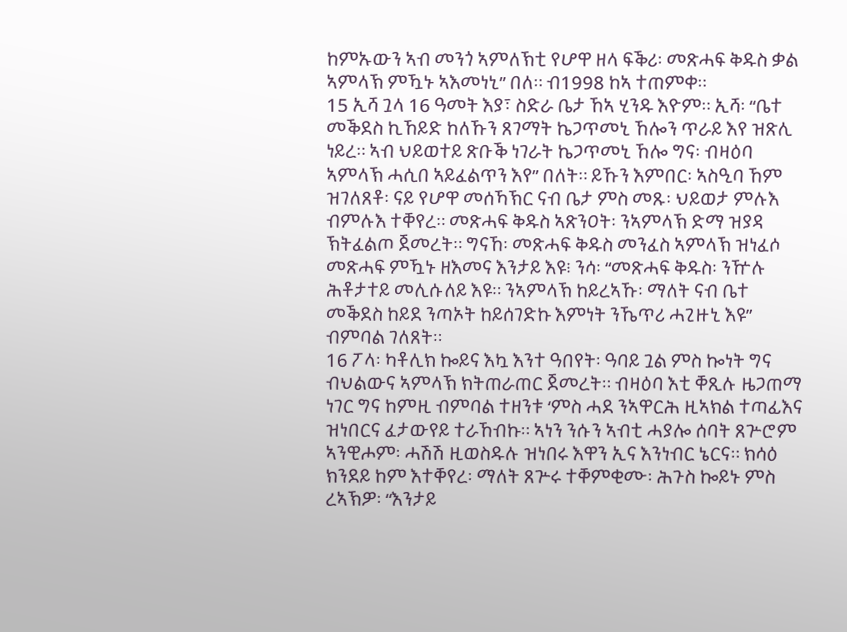ከምኡውን ኣብ መንጎ ኣምለኽቲ የሆዋ ዘላ ፍቕሪ፡ መጽሓፍ ቅዱስ ቃል ኣምላኽ ምዃኑ ኣእመነኒ” በለ። ብ1998 ከኣ ተጠምቀ።
15 ኢሻ ጓላ 16 ዓመት እያ፣ ስድራ ቤታ ኸኣ ሂንዱ እዮም። ኢሻ፡ “ቤተ መቕደስ ኪኸይድ ከለኹን ጸገማት ኬጋጥመኒ ኸሎን ጥራይ እየ ዝጽሊ ነይረ። ኣብ ህይወተይ ጽቡቕ ነገራት ኬጋጥመኒ ኸሎ ግና፡ ብዛዕባ ኣምላኽ ሓሲበ ኣይፈልጥን እየ” በለት። ይኹን እምበር፡ ኣስዒባ ኸም ዝገለጸቶ፡ ናይ የሆዋ መሰኻኽር ናብ ቤታ ምስ መጹ፡ ህይወታ ምሉእ ብምሉእ ተቐየረ። መጽሓፍ ቅዱስ ኣጽንዐት፡ ንኣምላኽ ድማ ዝያዳ ኽትፈልጦ ጀመረት። ግናኸ፡ መጽሓፍ ቅዱስ መንፈስ ኣምላኽ ዝነፈሶ መጽሓፍ ምዃኑ ዘእመና እንታይ እዩ፧ ንሳ፡ “መጽሓፍ ቅዱስ፡ ንዅሉ ሕቶታተይ መሊሱለይ እዩ። ንኣምላኽ ከይረኣኹ፡ ማለት ናብ ቤተ መቕደስ ከይደ ንጣኦት ከይሰገድኩ እምነት ንኼጥሪ ሓጊዙኒ እዩ” ብምባል ገለጸት።
16 ፖላ፡ ካቶሊክ ኰይና እኳ እንተ ዓበየት፡ ዓባይ ጓል ምስ ኰነት ግና ብህልውና ኣምላኽ ክትጠራጠር ጀመረት። ብዛዕባ እቲ ቐጺሉ ዜጋጠማ ነገር ግና ከምዚ ብምባል ተዘንቱ ‘ምስ ሓደ ንኣዋርሕ ዚኣክል ተጣፊእና ዝነበርና ፈታውየይ ተራኸብኩ። ኣነን ንሱን ኣብቲ ሓያሎ ሰባት ጸጕሮም ኣንዊሖም፡ ሓሽሽ ዚወስዱሉ ዝነበሩ እዋን ኢና እንነብር ኔርና። ክሳዕ ክንደይ ከም እተቐየረ፡ ማለት ጸጕሩ ተቐምቂሙ፡ ሕጉስ ኰይኑ ምስ ረኣኽዎ፡ “እንታይ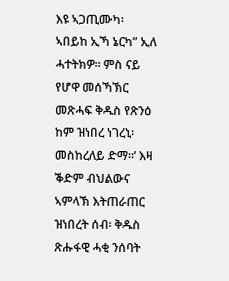እዩ ኣጋጢሙካ፡ ኣበይከ ኢኻ ኔርካ” ኢለ ሓተትክዎ። ምስ ናይ የሆዋ መሰኻኽር መጽሓፍ ቅዱስ የጽንዕ ከም ዝነበረ ነገረኒ፡ መስከረለይ ድማ።’ እዛ ቕድም ብህልውና ኣምላኽ እትጠራጠር ዝነበረት ሰብ፡ ቅዱስ ጽሑፋዊ ሓቂ ንሰባት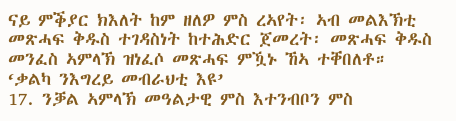ናይ ምቕያር ክእለት ከም ዘለዎ ምስ ረኣየት፡ ኣብ መልእኽቲ መጽሓፍ ቅዱስ ተገዳስነት ከተሕድር ጀመረት፡ መጽሓፍ ቅዱስ መንፈስ ኣምላኽ ዝነፈሶ መጽሓፍ ምዃኑ ኸኣ ተቐበለቶ።
‘ቃልካ ንእግረይ መብራህቲ እዩ’
17. ንቓል ኣምላኽ መዓልታዊ ምስ እተንብቦን ምስ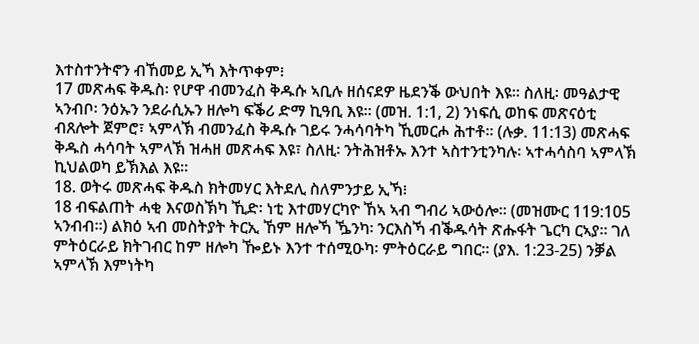እተስተንትኖን ብኸመይ ኢኻ እትጥቀም፧
17 መጽሓፍ ቅዱስ፡ የሆዋ ብመንፈስ ቅዱሱ ኣቢሉ ዘሰናደዎ ዜደንቕ ውህበት እዩ። ስለዚ፡ መዓልታዊ ኣንብቦ፡ ንዕኡን ንደራሲኡን ዘሎካ ፍቕሪ ድማ ኪዓቢ እዩ። (መዝ. 1:1, 2) ንነፍሲ ወከፍ መጽናዕቲ ብጸሎት ጀምሮ፣ ኣምላኽ ብመንፈስ ቅዱሱ ገይሩ ንሓሳባትካ ኺመርሖ ሕተቶ። (ሉቃ. 11:13) መጽሓፍ ቅዱስ ሓሳባት ኣምላኽ ዝሓዘ መጽሓፍ እዩ፣ ስለዚ፡ ንትሕዝቶኡ እንተ ኣስተንቲንካሉ፡ ኣተሓሳስባ ኣምላኽ ኪህልወካ ይኽእል እዩ።
18. ወትሩ መጽሓፍ ቅዱስ ክትመሃር እትደሊ ስለምንታይ ኢኻ፧
18 ብፍልጠት ሓቂ እናወስኽካ ኺድ፡ ነቲ እተመሃርካዮ ኸኣ ኣብ ግብሪ ኣውዕሎ። (መዝሙር 119:105 ኣንብብ።) ልክዕ ኣብ መስትያት ትርኢ ኸም ዘሎኻ ዄንካ፡ ንርእስኻ ብቕዱሳት ጽሑፋት ጌርካ ርኣያ። ገለ ምትዕርራይ ክትገብር ከም ዘሎካ ዀይኑ እንተ ተሰሚዑካ፡ ምትዕርራይ ግበር። (ያእ. 1:23-25) ንቓል ኣምላኽ እምነትካ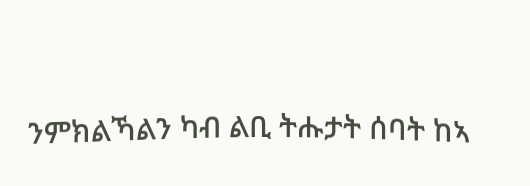ንምክልኻልን ካብ ልቢ ትሑታት ሰባት ከኣ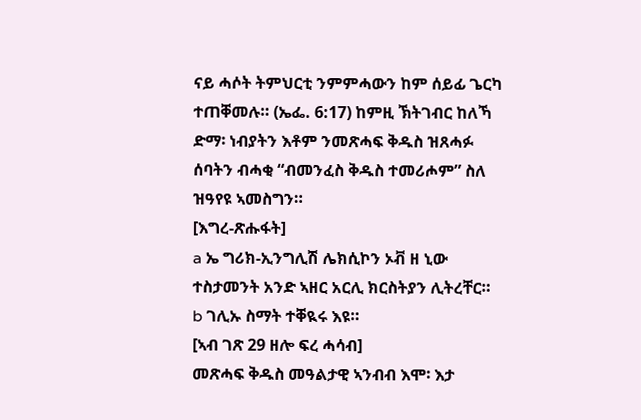ናይ ሓሶት ትምህርቲ ንምምሓውን ከም ሰይፊ ጌርካ ተጠቐመሉ። (ኤፌ. 6:17) ከምዚ ኽትገብር ከለኻ ድማ፡ ነብያትን እቶም ንመጽሓፍ ቅዱስ ዝጸሓፉ ሰባትን ብሓቂ “ብመንፈስ ቅዱስ ተመሪሖም” ስለ ዝዓየዩ ኣመስግን።
[እግረ-ጽሑፋት]
a ኤ ግሪክ-ኢንግሊሽ ሌክሲኮን ኦቭ ዘ ኒው ተስታመንት አንድ ኣዘር አርሊ ክርስትያን ሊትረቸር።
b ገሊኡ ስማት ተቐዪሩ እዩ።
[ኣብ ገጽ 29 ዘሎ ፍረ ሓሳብ]
መጽሓፍ ቅዱስ መዓልታዊ ኣንብብ እሞ፡ እታ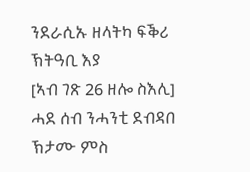ንደራሲኡ ዘላትካ ፍቕሪ ኽትዓቢ እያ
[ኣብ ገጽ 26 ዘሎ ስእሊ]
ሓደ ሰብ ንሓንቲ ደብዳበ ኽታሙ ምስ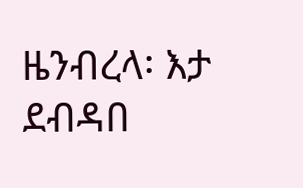ዜንብረላ፡ እታ ደብዳበ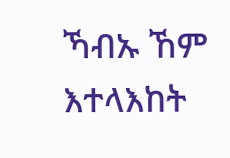ኻብኡ ኸም እተላእከት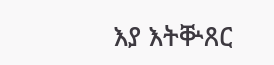እያ እትቝጸር